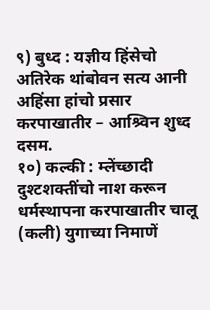९) बुध्द : यज्ञीय हिंसेचो अतिरेक थांबोवन सत्य आनी अहिंसा हांचो प्रसार करपाखातीर – आश्र्विन शुध्द दसम.
१०) कल्की : म्लेंच्छादी दुश्टशक्तींचो नाश करून धर्मस्थापना करपाखातीर चालू (कली) युगाच्या निमाणें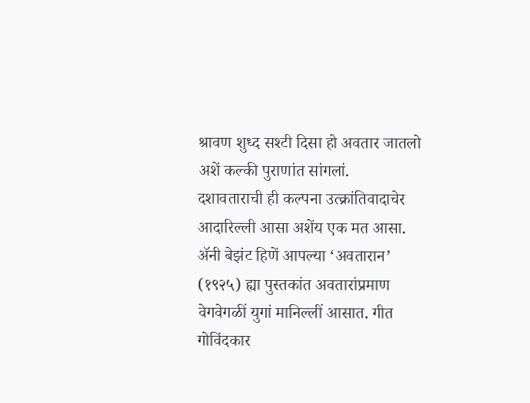श्रावण शुध्द सश्टी दिसा हो अवतार जातलो अशें कल्की पुराणांत सांगलां.
दशावताराची ही कल्पना उत्क्रांतिवादाचेर आदारिल्ली आसा अशेंय एक मत आसा. ॲनी बेझंट हिणें आपल्या ‘अवतारान’ (१९२५) ह्या पुस्तकांत अवतारांप्रमाण वेगवेगळीं युगां मानिल्लीं आसात. गीत गोविंदकार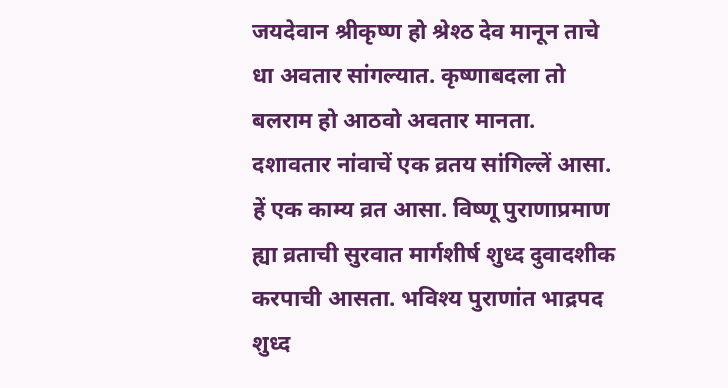जयदेवान श्रीकृष्ण हो श्रेश्ठ देव मानून ताचे धा अवतार सांगल्यात. कृष्णाबदला तो बलराम हो आठवो अवतार मानता.
दशावतार नांवाचें एक व्रतय सांगिल्लें आसा. हें एक काम्य व्रत आसा. विष्णू पुराणाप्रमाण ह्या व्रताची सुरवात मार्गशीर्ष शुध्द दुवादशीक करपाची आसता. भविश्य पुराणांत भाद्रपद शुध्द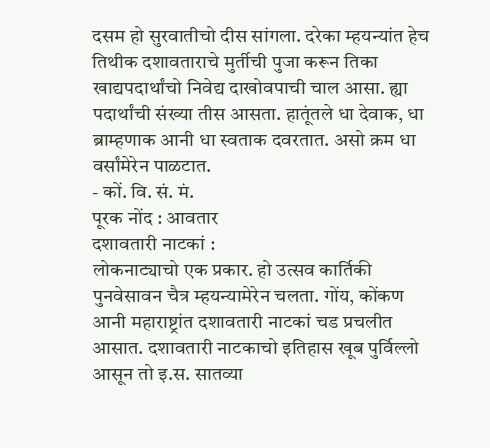दसम हो सुरवातीचो दीस सांगला. दरेका म्हयन्यांत हेच तिथीक दशावताराचे मुर्तीची पुजा करून तिका खाद्यपदार्थांचो निवेद्य दाखोवपाची चाल आसा. ह्या पदार्थांची संख्या तीस आसता. हातूंतले धा देवाक, धा ब्राम्हणाक आनी धा स्वताक दवरतात. असो क्रम धा वर्सांमेरेन पाळटात.
- कों. वि. सं. मं.
पूरक नोंद : आवतार
दशावतारी नाटकां :
लोकनाट्याचो एक प्रकार. हो उत्सव कार्तिकी पुनवेसावन चैत्र म्हयन्यामेरेन चलता. गोंय, कोंकण आनी महाराष्ट्रांत दशावतारी नाटकां चड प्रचलीत आसात. दशावतारी नाटकाचो इतिहास खूब पुर्विल्लो आसून तो इ.स. सातव्या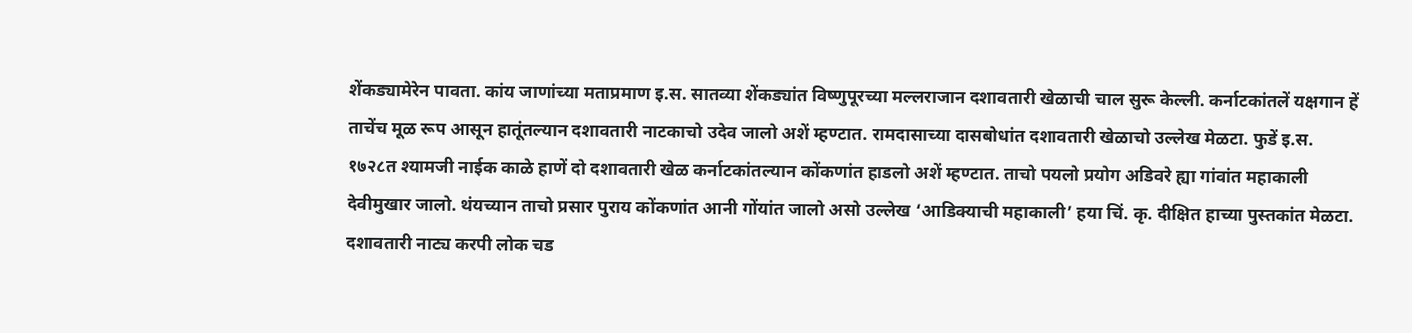शेंकड्यामेरेन पावता. कांय जाणांच्या मताप्रमाण इ.स. सातव्या शेंकड्यांत विष्णुपूरच्या मल्लराजान दशावतारी खेळाची चाल सुरू केल्ली. कर्नाटकांतलें यक्षगान हें ताचेंच मूळ रूप आसून हातूंतल्यान दशावतारी नाटकाचो उदेव जालो अशें म्हण्टात. रामदासाच्या दासबोधांत दशावतारी खेळाचो उल्लेख मेळटा. फुडें इ.स. १७२८त श्यामजी नाईक काळे हाणें दो दशावतारी खेळ कर्नाटकांतल्यान कोंकणांत हाडलो अशें म्हण्टात. ताचो पयलो प्रयोग अडिवरे ह्या गांवांत महाकाली देवीमुखार जालो. थंयच्यान ताचो प्रसार पुराय कोंकणांत आनी गोंयांत जालो असो उल्लेख ‘आडिक्याची महाकाली’ हया चिं. कृ. दीक्षित हाच्या पुस्तकांत मेळटा.
दशावतारी नाट्य करपी लोक चड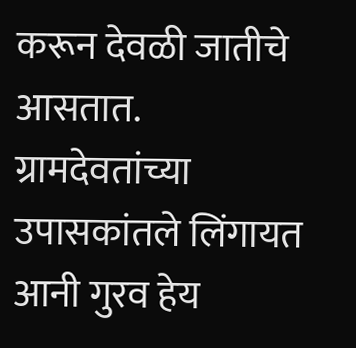करून देवळी जातीचे आसतात. ग्रामदेवतांच्या उपासकांतले लिंगायत आनी गुरव हेय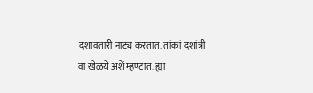दशावतारी नाट्य करतात. तांकां दशांत्री वा खेळये अशें म्हण्टात. ह्या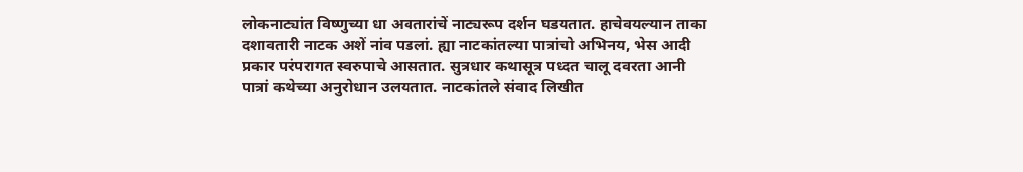लोकनाट्यांत विष्णुच्या धा अवतारांचें नाट्यरूप दर्शन घडयतात. हाचेवयल्यान ताका दशावतारी नाटक अशें नांव पडलां. ह्या नाटकांतल्या पात्रांचो अभिनय, भेस आदी प्रकार परंपरागत स्वरुपाचे आसतात. सुत्रधार कथासूत्र पध्दत चालू दवरता आनी पात्रां कथेच्या अनुरोधान उलयतात. नाटकांतले संवाद लिखीत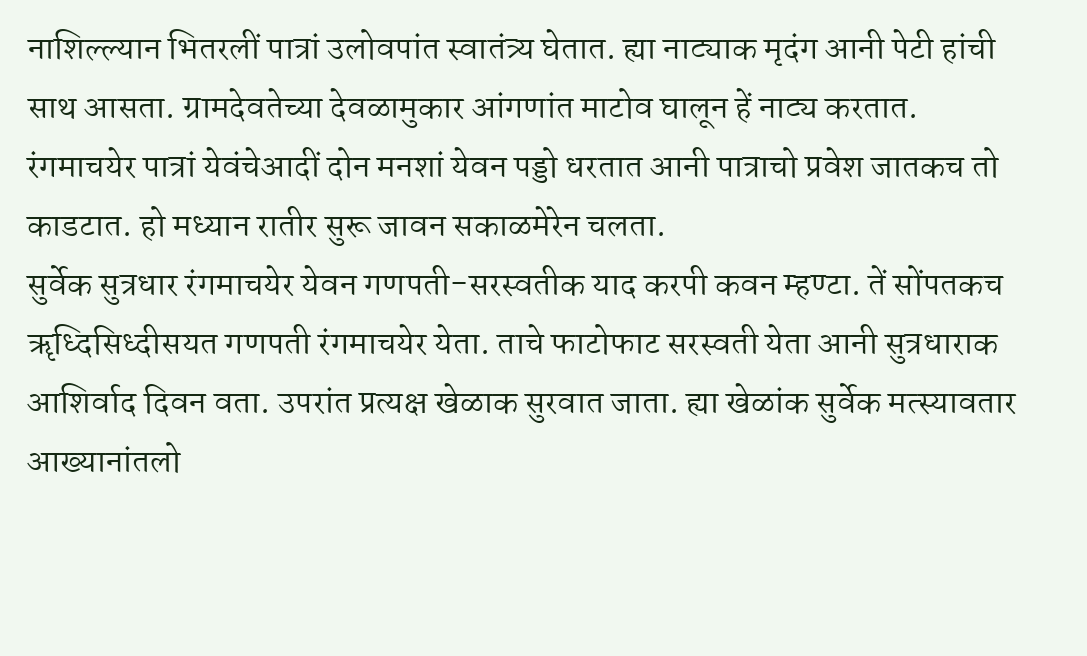नाशिल्ल्यान भितरलीं पात्रां उलोवपांत स्वातंत्र्य घेतात. ह्या नाट्याक मृदंग आनी पेटी हांची साथ आसता. ग्रामदेवतेच्या देवळामुकार आंगणांत माटोव घालून हें नाट्य करतात. रंगमाचयेर पात्रां येवंचेआदीं दोन मनशां येवन पड्डो धरतात आनी पात्राचो प्रवेश जातकच तो काडटात. हो मध्यान रातीर सुरू जावन सकाळमेरेन चलता.
सुर्वेक सुत्रधार रंगमाचयेर येवन गणपती-सरस्वतीक याद करपी कवन म्हण्टा. तें सोंपतकच ॠध्दिसिध्दीसयत गणपती रंगमाचयेर येता. ताचे फाटोफाट सरस्वती येता आनी सुत्रधाराक आशिर्वाद दिवन वता. उपरांत प्रत्यक्ष खेळाक सुरवात जाता. ह्या खेळांक सुर्वेक मत्स्यावतार आख्यानांतलो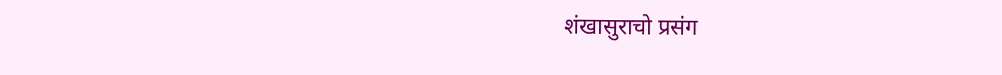शंखासुराचो प्रसंग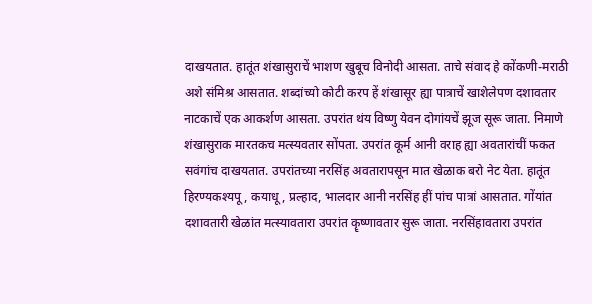दाखयतात. हातूंत शंखासुराचें भाशण खुबूच विनोदी आसता. ताचे संवाद हे कोंकणी-मराठी अशे संमिश्र आसतात. शब्दांच्यो कोटी करप हें शंखासूर ह्या पात्राचें खाशेलेपण दशावतार नाटकाचें एक आकर्शण आसता. उपरांत थंय विष्णु येवन दोगांयचें झूज सूरू जाता. निमाणे शंखासुराक मारतकच मत्स्यवतार सोंपता. उपरांत कूर्म आनी वराह ह्या अवतारांचीं फकत सवंगांच दाखयतात. उपरांतच्या नरसिंह अवतारापसून मात खेळाक बरो नेट येता. हातूंत हिरण्यकश्यपू, कयाधू, प्रल्हाद, भालदार आनी नरसिंह हीं पांच पात्रां आसतात. गोंयांत दशावतारी खेळांत मत्स्यावतारा उपरांत कॄष्णावतार सुरू जाता. नरसिंहावतारा उपरांत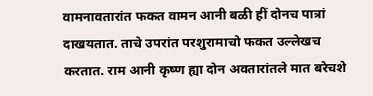वामनावतारांत फकत वामन आनी बळी हीं दोनच पात्रां दाखयतात. ताचे उपरांत परशुरामाचो फकत उल्लेखच करतात. राम आनी कृष्ण ह्या दोन अवतारांतले मात बरेचशे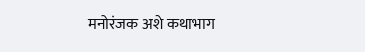मनोरंजक अशे कथाभाग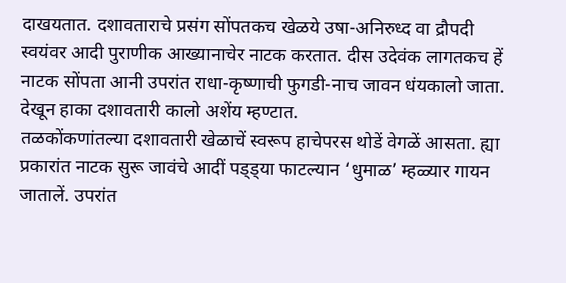दाखयतात. दशावताराचे प्रसंग सोंपतकच खेळये उषा-अनिरुध्द वा द्रौपदी स्वयंवर आदी पुराणीक आख्यानाचेर नाटक करतात. दीस उदेवंक लागतकच हें नाटक सोंपता आनी उपरांत राधा-कृष्णाची फुगडी-नाच जावन धंयकालो जाता. देखून हाका दशावतारी कालो अशेंय म्हण्टात.
तळकोंकणांतल्या दशावतारी खेळाचें स्वरूप हाचेपरस थोडें वेगळें आसता. ह्या प्रकारांत नाटक सुरू जावंचे आदीं पड्ड्या फाटल्यान ‘धुमाळ’ म्हळ्यार गायन जातालें. उपरांत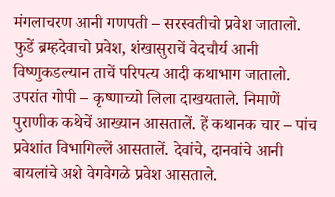मंगलाचरण आनी गणपती – सरस्वतीचो प्रवेश जातालो. फुडें ब्रम्हदेवाचो प्रवेश, शंखासुराचें वेदचौर्य आनी विष्णुकडल्यान ताचें परिपत्य आदी कथाभाग जातालो. उपरांत गोपी – कृष्णाच्यो लिला दाखयताले. निमाणें पुराणीक कथेचें आख्यान आसतालें. हें कथानक चार – पांच प्रवेशांत विभागिल्लें आसतालें. देवांचे, दानवांचे आनी बायलांचे अशे वेगवेगळे प्रवेश आसताले.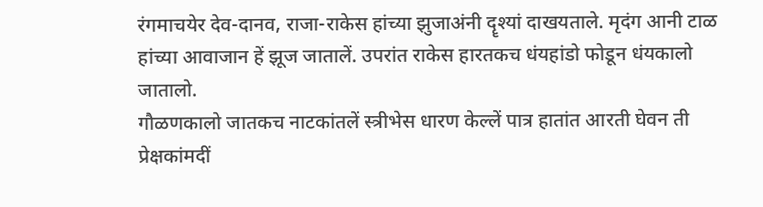रंगमाचयेर देव-दानव, राजा-राकेस हांच्या झुजाअंनी दॄश्यां दाखयताले. मृदंग आनी टाळ हांच्या आवाजान हें झूज जातालें. उपरांत राकेस हारतकच धंयहांडो फोडून धंयकालो जातालो.
गौळणकालो जातकच नाटकांतलें स्त्रीभेस धारण केल्लें पात्र हातांत आरती घेवन ती प्रेक्षकांमदीं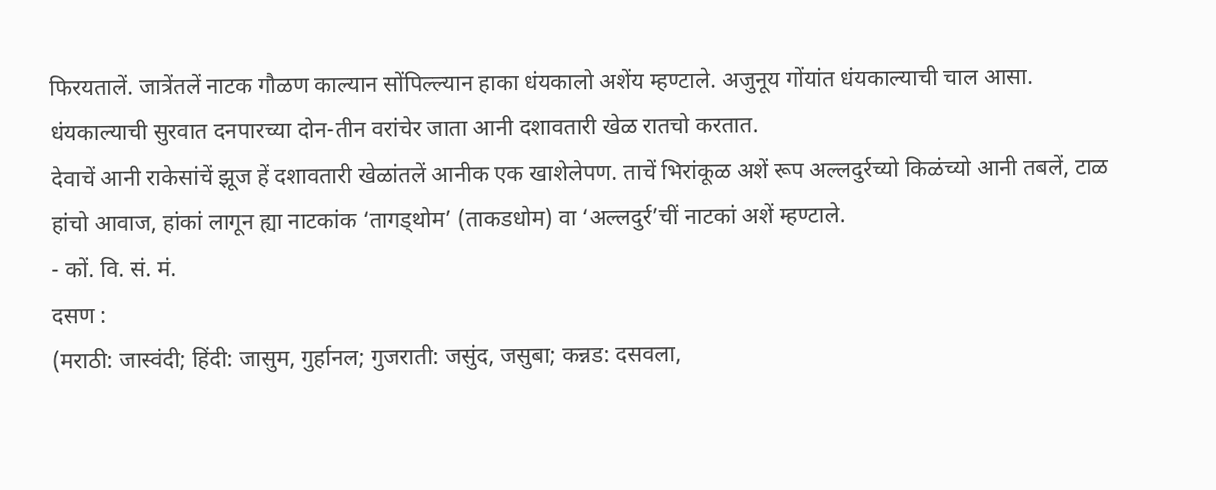फिरयतालें. जात्रेंतलें नाटक गौळण काल्यान सोंपिल्ल्यान हाका धंयकालो अशेंय म्हण्टाले. अजुनूय गोंयांत धंयकाल्याची चाल आसा. धंयकाल्याची सुरवात दनपारच्या दोन-तीन वरांचेर जाता आनी दशावतारी खेळ रातचो करतात.
देवाचें आनी राकेसांचें झूज हें दशावतारी खेळांतलें आनीक एक खाशेलेपण. ताचें भिरांकूळ अशें रूप अल्लदुर्रच्यो किळंच्यो आनी तबलें, टाळ हांचो आवाज, हांकां लागून ह्या नाटकांक ‘तागड्थोम’ (ताकडधोम) वा ‘अल्लदुर्र’चीं नाटकां अशें म्हण्टाले.
- कों. वि. सं. मं.
दसण :
(मराठी: जास्वंदी; हिंदी: जासुम, गुर्हानल; गुजराती: जसुंद, जसुबा; कन्नड: दसवला,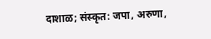दाशाळ; संस्कृत: जपा, अरुणा,